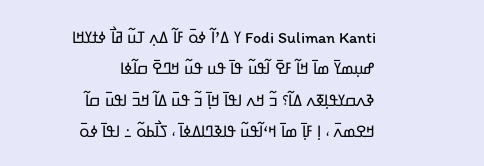Fodi Suliman Kanti ߌ ߡߴߊ߬ ߦߋ߫ ߓߊ߬ ߡߍ߲ ߠߎ߬ ߥߊ߯ ߦߙߌߞߊ ߝߎ߲ߘߌ߫ ߘߊ߫ ߞߊ߬ ߓߐ߫ ߊ߬ߟߎ߬ ߟߊ߫ ߟߎ ߟߎ߬ ߞߣߐ߫ ߛߊ߬ߦߊ ߢߍߛߌߟߊ߲ߧߍ ߡߊ߬؟ ߏ߬ ߞߍ ߊߟߊ߫ ߞߊ߲߫ ߏ߬ ߟߎ߫ ߡߊ߬ ߞߏ߫ ߊߟߎ߫ ߛߊ߬ ߞߐߘߍ߫ ، ߊ߲ ߓߊ߲߫ ߘߊ߫ ߞߵߊ߬ߟߎ߬ ߟߊߢߣߊߡߦߊ߫ ، ߖߊ߯ߕߋ߬ ߸ ߊߟߊ߫ ߦߋ߫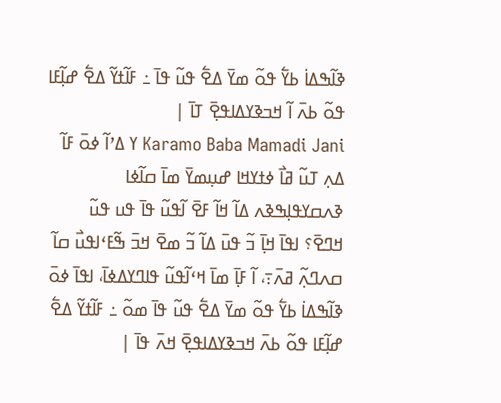ߢߊ߬ߒߡߊ߭ ߕߌ߱ ߟߋ߬ ߘߌ߫ ߡߐ߱ ߟߎ߬ ߟߊ߫ ߸ ߓߊ߬ߙߌ߬ ߡߐ߱ ߝߊ߲߬ߓߊ ߟߋ߬ ߕߍ߫ ߊ߬ ߞߏߢߌߡߊߟߐ߲߫ ߠߊ߫ |
Karamo Baba Mamadi Jani ߌ ߡߴߊ߬ ߦߋ߫ ߓߊ߬ ߡߍ߲ ߠߎ߬ ߥߊ߯ ߦߙߌߞߊ ߝߎ߲ߘߌ߫ ߘߊ߫ ߛߊ߬ߦߊ ߢߍߛߌߟߊ߲ߒߢߍ ߡߊ߬ ߞߊ߬ ߓߐ߫ ߊ߬ߟߎ߬ ߟߊ߫ ߟߎ ߟߎ߬ ߞߣߐ߫؟ ߊߟߊ߫ ߞߊ߲߫ ߏ߬ ߟߎ߫ ߡߊ߬ ߏ߬ ߘߐ߫ ߞߏ߫ ߒ߬ߓߵߊߟߎ߯ ߛߊ߬ ߛߍߣߍ߲߬ ߥߍ߫߹، ߊ߬ ߓߊ߲߫ ߘߊ߫ ߞߵߊ߬ߟߎ߬ ߟߊߣߌߡߦߊ߫، ߊߟߊ߫ ߦߋ߫ ߢߊ߬ߒߡߊ߭ ߕߌ߱ ߟߋ߬ ߘߌ߫ ߡߐ߱ ߟߎ߬ ߟߊ߫ ߘߋ߬ ߸ ߓߊ߬ߙߌ߬ ߡߐ߱ ߝߊ߲߬ߓߊ ߟߋ߬ ߕߍ߫ ߞߏߢߌߡߊߟߐ߲߫ ߞߍ߫ ߟߊ߫ |